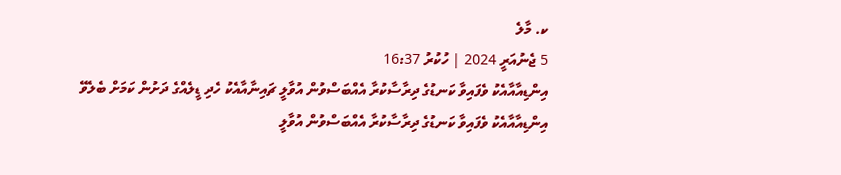ކ. މާލެ
5 ޖެނުއަރީ 2024 | ހުކުރު 16:37
އިންޑިއާއާއެކު ވެފައިވާ ކަނޑުގެ ދިރާސާކުރާ އެއްބަސްވުން އުވާލީ ޗައިނާއާއެކު ހެދި ޑީލެއްގެ ދަށުން ކަމަށް ބެލެވޭ
އިންޑިއާއާއެކު ވެފައިވާ ކަނޑުގެ ދިރާސާކުރާ އެއްބަސްވުން އުވާލީ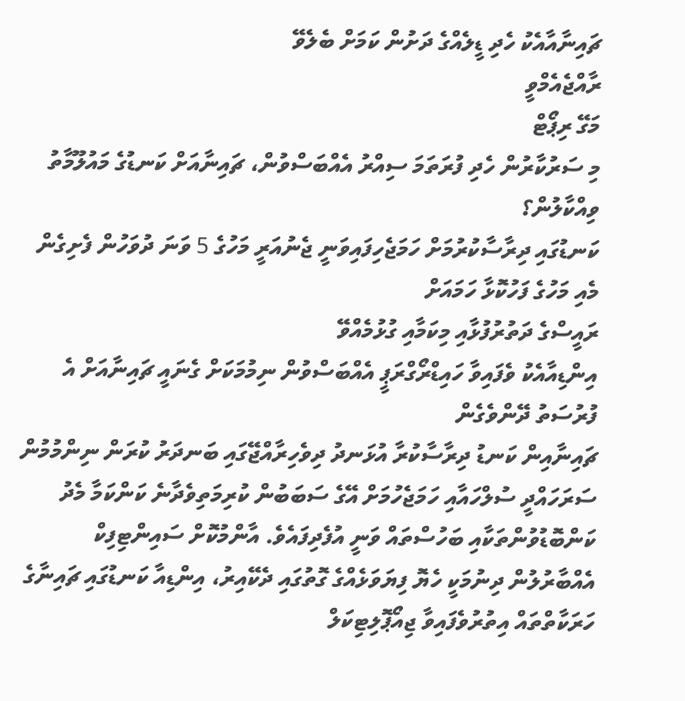ޗައިނާއާއެކު ހެދި ޑީލެއްގެ ދަށުން ކަމަށް ބެލެވޭ
ރާއްޖެއެމްވީ
މަގޭ ރިޕޯޓް
މި ސަރުކާރުން ހެދި ފުރަތަމަ ސިއްރު އެއްބަސްވުން، ޗައިނާއަށް ކަނޑުގެ މައުލޫމާތު ވިއްކާލުން؟
ކަނޑުގައި ދިރާސާކުރުމަށް ހަމަޖެހިފައިވަނީ ޖެނުއަރީ މަހުގެ 5 ވަނަ ދުވަހުން ފެށިގެން މެއި މަހުގެ ފަހުކޮޅާ ހަމައަށް
ރައީސްގެ ދަތުރުފުޅާއި މިކަމާއި ގުޅުމެއްވޭ
އިންޑިއާއެކު ވެފައިވާ ހައިޑްރޯގްރަޕީ އެއްބަސްވުން ނިމުމަކަށް ގެނައީ ޗައިނާއަށް އެ ފުރުސަތު ދޭންވެގެން
ޗައިނާއިން ކަނޑު ދިރާސާކުރާ އުޅަނދު ދިވެހިރާއްޖޭގައި ބަނދަރު ކުރަން ނިންމުމުން ސަރަހައްދީ ސުލްހައާއި ހަމަޖެހުމަށް އޭގެ ސަބަބުން ކުރިމަތިވެދާނެ ކަންކަމާ މެދު ކަންބޮޑުވުންތަކާއި ބަހުސްތައް ވަނީ އުފެދިފައެވެ. އާންމުކޮށް ސައިންޓިފިކް އެއްބާރުލުން ދިނުމަކީ ހެޔޮ ފިޔަވަޅެއްގެ ގޮތުގައި ދެކޭއިރު، އިންޑިއާ ކަނޑުގައި ޗައިނާގެ ހަރަކާތްތައް އިތުރުވެފައިވާ ޖިއޯޕޮލިޓިކަލް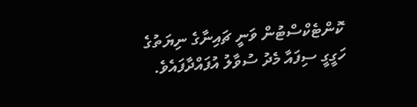ކޮންޓެކްސްޓުން ވަނީ ޗައިނާގެ ނިޔަތުގެ ހަގީގީ ސިފައާ މެދު ސުވާލު އުފައްދާފައެވެ.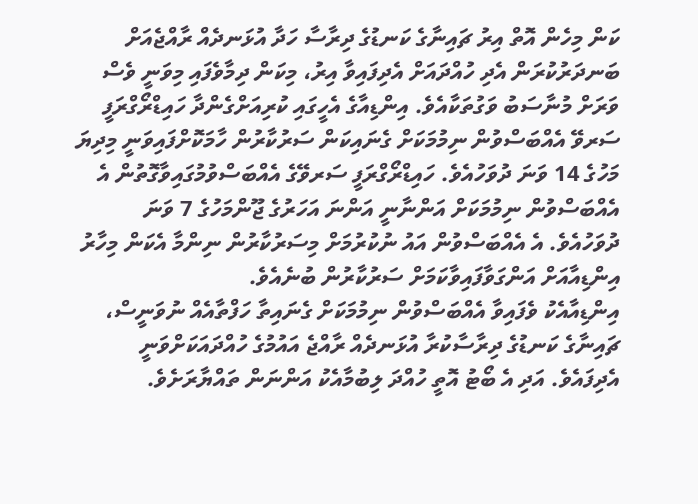ކަން މިހެން އޮތް އިރު ޗައިނާގެ ކަނޑުގެ ދިރާސާ ހަދާ އުޅަނދެއް ރާއްޖެއަށް ބަނދަރުކުރަން އެދި ހުއްދައަށް އެދިފައިވާ އިރު، މިކަން ދިމާވެފައި މިވަނީ ވެސް ވަރަށް މުނާސަބު ވަގުތަކާއެވެ. އިންޑިއާގެ އެހީގައި ކުރިއަށްގެންދާ ހައިޑްރޯގްރަފީ ސަރވޭ އެއްބަސްވުން ނިމުމަކަށް ގެނައިކަން ސަރުކާރުން ހާމަކޮށްފައިވަނީ މިދިޔަ މަހުގެ 14 ވަނަ ދުވަހުއެވެ. ހައިޑްރޯގްރަފީ ސަރވޭގެ އެއްބަސްވުމުގައިވާގޮތުން އެ އެއްބަސްވުން ނިމުމަކަށް އަންނާނީ އަންނަ އަހަރުގެ ޖޫންމަހުގެ 7 ވަނަ ދުވަހުއެވެ. އެ އެއްބަސްވުން އައު ނުކުރުމަށް މިސަރުކާރުން ނިންމާ އެކަން މިހާރު އިންޑިއާއަށް އަންގަވާފައިވާކަމަށް ސަރުކާރުން ބުނެއެވެ.
އިންޑިއާއެކު ވެފައިވާ އެއްބަސްވުން ނިމުމަކަށް ގެނައިތާ ހަފްތާއެއް ނުވަނީސް، ޗައިނާގެ ކަނޑުގެ ދިރާސާކުރާ އުޅަނދެއް ރާއްޖެ އައުމުގެ ހުއްދައަކަށްވަނީ އެދިފައެވެ. އަދި އެ ބޯޓު އޮތީ ހުއްދަ ލިބުމާއެކު އަންނަން ތައްޔާރަށެވެ.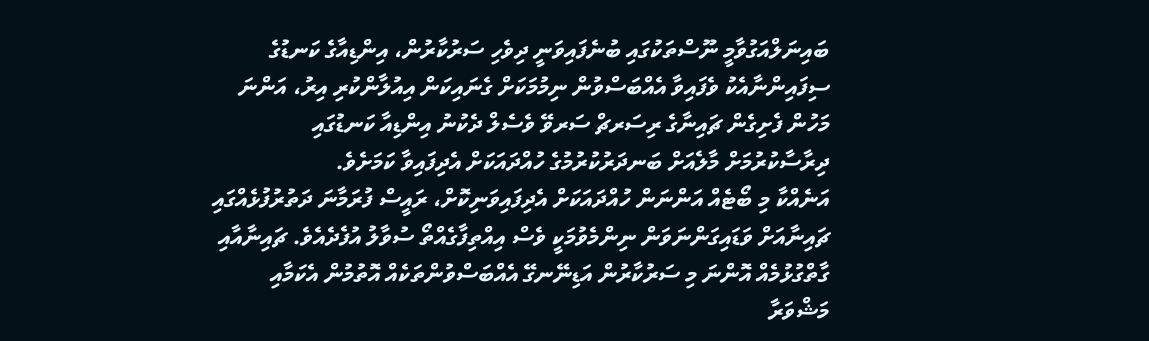ބައިނަލްއަގުވާމީ ނޫސްތަކުގައި ބުނެފައިވަނީ ދިވެހި ސަރުކާރުން، އިންޑިއާގެ ކަނޑުގެ ސިފައިންނާއެކު ވެފައިވާ އެއްބަސްވުން ނިމުމަކަށް ގެނައިކަން އިއުލާންކުރި އިރު، އަންނަ މަހުން ފެށިގެން ޗައިނާގެ ރިސަރޗް ސަރވޭ ވެސެލް ދެކުނު އިންޑިއާ ކަނޑުގައި ދިރާސާކުރުމަށް މާލެއަށް ބަނދަރުކުރުމުގެ ހުއްދައަކަށް އެދިފައިވާ ކަމަށެވެ.
އަނެއްކާ މި ބޯޓެއް އަންނަން ހުއްދައަކަށް އެދިފައިވަނިކޮށް، ރައީސް ފުރަމާނަ ދަތުރުފުޅެއްގައި ޗައިނާއަށް ވަޑައިގަންނަވަން ނިންމެވުމަކީ ވެސް އިއްތިފާގެއްތޯ ސުވާލު އުފެދެއެވެ. ޗައިނާއާއި ގާތްގުޅުމެއް އޮންނަ މި ސަރުކާރުން އަޑިނޭނގޭ އެއްބަސްވުންތަކެއް އޮތުމުން އެކަމާއި މަޝްވަރާ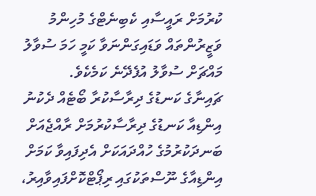ކުރުމަށް ރައީސާއި ކެބިނެޓްގެ މުހިންމު ވަޒީރުންތައް ވަޑައިގަންނަވާ ކަމީ ހަމަ ސުވާލު މައްޗަށް ސުވާލު އުފެދޭނެ ކަމެކެވެ.
ޗައިނާގެ ކަނޑުގެ ދިރާސާކުރާ ބޯޓެއް ދެކުނު އިންޑިއާ ކަނޑުގެ ދިރާސާކުރުމަށް ރާއްޖެއަށް ބަނދަކުރުމުގެ ހުއްދައަކަށް އެދިފައިވާ ކަމަށް އިންޑިއާގެ ނޫސްތަކުގައި ރިޕޯޓްކޮށްފައިވާއިރު،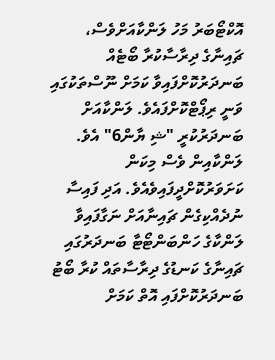އޮކްޓޯބަރު މަހު ލަންކާއަށްވެސް، ޗައިނާގެ ދިރާސާކުރާ ބޯޓެއް ބަނދަރުކޮށްފައިވާ ކަމަށް ނޫސްތަކުގައި ވަނީ ރިޕޯޓްކޮށްފައެވެ. ލަންކާއަށް ބަނދަރުކުރީ "ޝި ޔާން6" އެވެ. ލަންކާއިން ވެސް މިކަން ކަށަވަރުކޮށްދީފައިވެއެވެ. އަދި ފައިސާ ނުދެއްކިގެން ޗައިނާއަށް ނަގާފައިވާ ލަންކާގެ ހަންބަންޓޯޓާ ބަނދަރުގައި ޗައިނާގެ ކަނޑުގެ ދިރާސާތައް ކުރާ ބޯޓު ބަނދަރުކޮށްފައި އޮތް ކަމަށް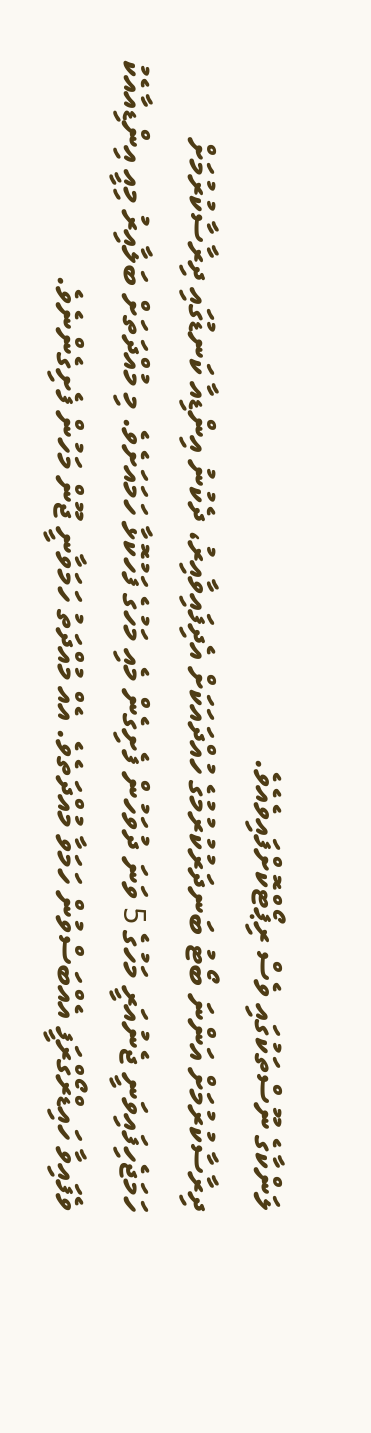ލަންކާގެ ނޫސްތަކުގައި ވެސް ރިޕޯޓްކޮށްފައިވެއެވެ.
ދިރާސާކުރުމަށް އަންނަ ބޯޓު ބަނދަރުކުރުމުގެ ހުއްދައަކަށް އެދިފައިވާއިރު، ދެކުނު އިންޑިއާ ކަނޑުގައި ދިރާސާކުރުމަށް ހަމަޖެހިފައިވަނީ ޖެނުއަރީ މަހުގެ 5 ވަނަ ދުވަހުން ފެށިގެން މެއި މަހުގެ ފަހުކޮޅާ ހަމައަށެވެ. މި މުއްދަތަށް ބަލާއިރު މިއީ އިންޑިއާއެކު ވެފައިވާ ހައިޑްރޯގްރަފީ އެއްބަސްވުން ހަމަވާ މުއްދަތެވެ. އެއް މުއްދަތު ހަމަވާނީ ޖޫން މަހުން ފެށިގެންނެވެ.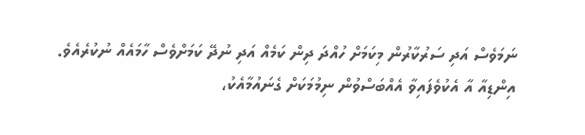ނަމަވެސް އަދި ސަރުކާރުން މިކަމަށް ހުއްދަ ދިން ކަމެއް އަދި ނުދޭ ކަމަށްވެސް ހާމައެއް ނުކުރެއެވެ.
އިންޑިއާ އާ އެކުވެފައިވާ އެއްބަސްވުން ނިމުމަކަށް ގެނައުމާއެކު،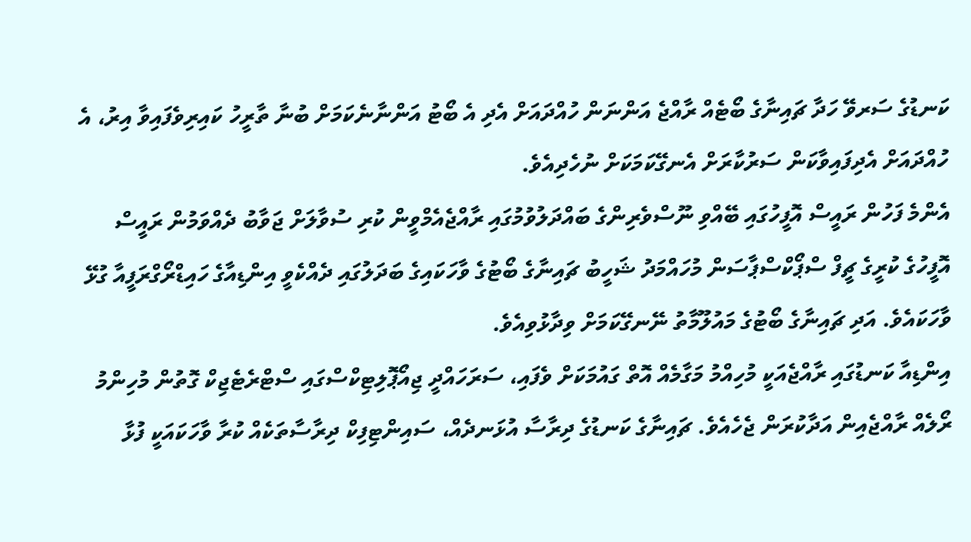ކަނޑުގެ ސަރވޭ ހަދާ ޗައިނާގެ ބޯޓެއް ރާއްޖެ އަންނަން ހުއްދައަށް އެދި އެ ބޯޓު އަންނާނެކަމަށް ބުނާ ތާރީހު ކައިރިވެފައިވާ އިރު، އެ ހުއްދައަށް އެދިފައިވާކަން ސަރުކާރަށް އެނގޭކަމަކަށް ނުހެދިއެވެ.
އެންމެ ފަހުން ރައީސް އޮފީހުގައި ބޭއްވި ނޫސްވެރިންގެ ބައްދަލުވުމުގައި ރާއްޖެއެމްވީން ކުރި ސުވާލަށް ޖަވާބު ދެއްވަމުން ރައީސް އޮފީހުގެ ކުރީގެ ޗީފް ސްޕޯކްސްޕާސަން މުހައްމަދު ޝަހީބު ޗައިނާގެ ބޯޓުގެ ވާހަކައިގެ ބަދަލުގައި ދެއްކެވީ އިންޑިއާގެ ހައިޑްރޯގްރަފީއާ ގުޅޭ ވާހަކައެވެ. އަދި ޗައިނާގެ ބޯޓުގެ މައުލޫމާތު ނޭނގޭކަމަށް ވިދާޅުވިއެވެ.
އިންޑިއާ ކަނޑުގައި ރާއްޖެއަކީ މުހިއްމު މަގާމެއް އޮތް ގައުމަކަށް ވެފައި، ސަރަހައްދީ ޖިއޯޕޮލިޓިކްސްގައި ސްޓްރެޓެޖިކް ގޮތުން މުހިންމު ރޯލެއް ރާއްޖެއިން އަދާކުރަން ޖެހެއެވެ. ޗައިނާގެ ކަނޑުގެ ދިރާސާ އުޅަނދެއް، ސައިންޓިފިކް ދިރާސާތަކެއް ކުރާ ވާހަކައަކީ ފުޅާ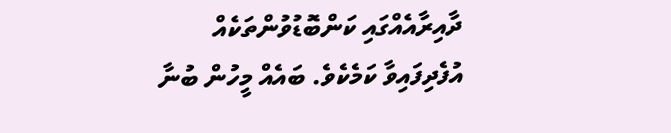ދާއިރާއެއްގައި ކަންބޮޑުވުންތަކެއް އުފެދިފައިވާ ކަމެކެވެ. ބައެއް މީހުން ބުނާ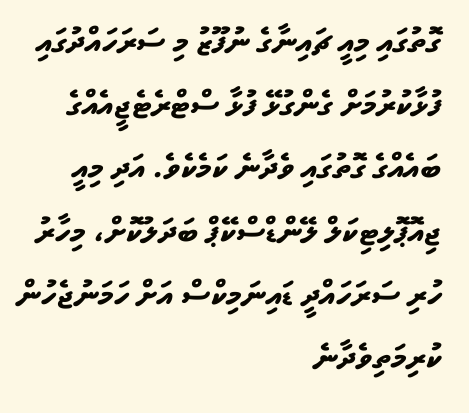ގޮތުގައި މިއީ ޗައިނާގެ ނުފޫޒު މި ސަރަހައްދުގައި ފުޅާކުރުމަށް ގެންގުޅޭ ފުޅާ ސްޓްރެޓެޖީއެއްގެ ބައެއްގެ ގޮތުގައި ވެދާނެ ކަމެކެވެ. އަދި މިއީ ޖިއޮޕޮލިޓިކަލް ލޭންޑްސްކޭޕް ބަދަލުކޮށް، މިހާރު ހުރި ސަރަހައްދީ ޑައިނަމިކްސް އަށް ހަމަނުޖެހުން ކުރިމަތިވެދާނެ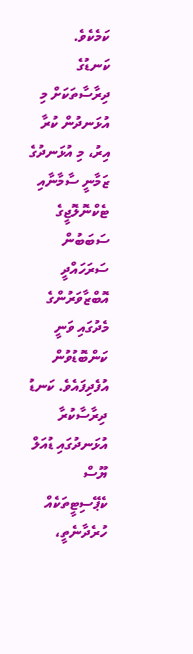ކަމެކެވެ.
ކަނޑުގެ ދިރާސާތަކަށް މި އުޅަނދުން ކުރާ އިރު، މި އުޅަނދުގެ ޒަމާނީ ސާމާނާއި ޓެކްނޮލޮޖީގެ ސަބަބުން ސަރަހައްދީ އޮބްޒާވަރުންގެ މެދުގައި ވަނީ ކަންބޮޑުވުން އުފެދިފައެވެ. ކަނޑު ދިރާސާކުރާ އުޅަނދުގައި ޑުއަލް ޔޫސް ކެޕޭސިޓީތަކެއް ހުރެދާނެތީ،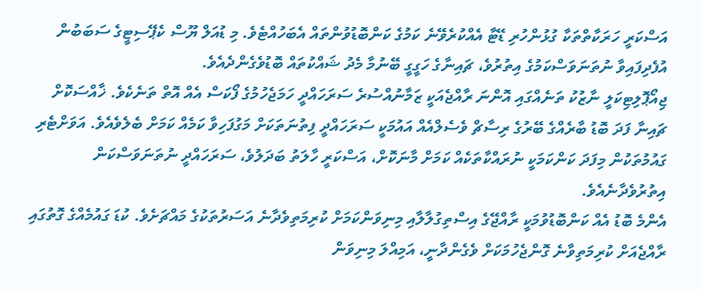އަސްކަރީ ހަރަކާތްތަކާ ގުޅުންހުރި ޑޭޓާ އެއްކުރެވޭނެ ކަމުގެ ކަންބޮޑުވުންތައް އެބަހުއްޓެވެ. މި ޑުއަލް ޔޫސް ކެޕޭސިޓީގެ ސަބަބުން އުފެދިފައިވާ ނުތަނަވަސްކަމުގެ އިތުރުވެ، ޗައިނާގެ ހަގީގީ ބޭނުމާ މެދު ޝައްކުތައް ބޮޑުވެގެންދެއެވެ.
ޖިއޯޕޮލިޓިކަލީ ނާޒުކު ތަނެއްގައި އޮންނަ ރާއްޖެއަކީ ޒަމާނުއްސުރެ ސަރަހައްދީ ހަމަޖެހުމުގެ ފޯކަސް އެއް އޮތް ތަނެކެވެ. ޚާއްސަކޮށް ޗައިނާ ފަދަ ބޮޑު ބާރެއްގެ ބޭރުގެ ރިސާޗް ވެސެލްއެއް އައުމަކީ ސަރަހައްދީ ފިތުނަތަކަށް މަގުފަހިވާ ކަމެއް ކަމަށް ބެލެވެއެވެ. އަވަށްޓެރި ގައުމުތަކުން މިފަދަ ކަންކަމަކީ ނުރައްކާތަކެއް ކަމަށް މާނަކޮށް، އަސްކަރީ ހާލަތު ބަދަލުވެ، ސަރަހައްދީ ނުތަނަވަސްކަން އިތުރުވެދާނެއެވެ.
އެންމެ ބޮޑު އެއް ކަންބޮޑުވުމަކީ ރާއްޖޭގެ އިސްތިގުލާލާއި މިނިވަންކަމަށް ކުރިމަތިވެދާނެ އަސަރުތަކުގެ މައްޗަށެވެ. ކުޑަ ގައުމެއްގެ ގޮތުގައި ރާއްޖެއަށް ކުރިމަތިވާނެ ގޮންޖެހުމަކަށް ވެގެންދާނީ، އަމިއްލަ މިނިވަން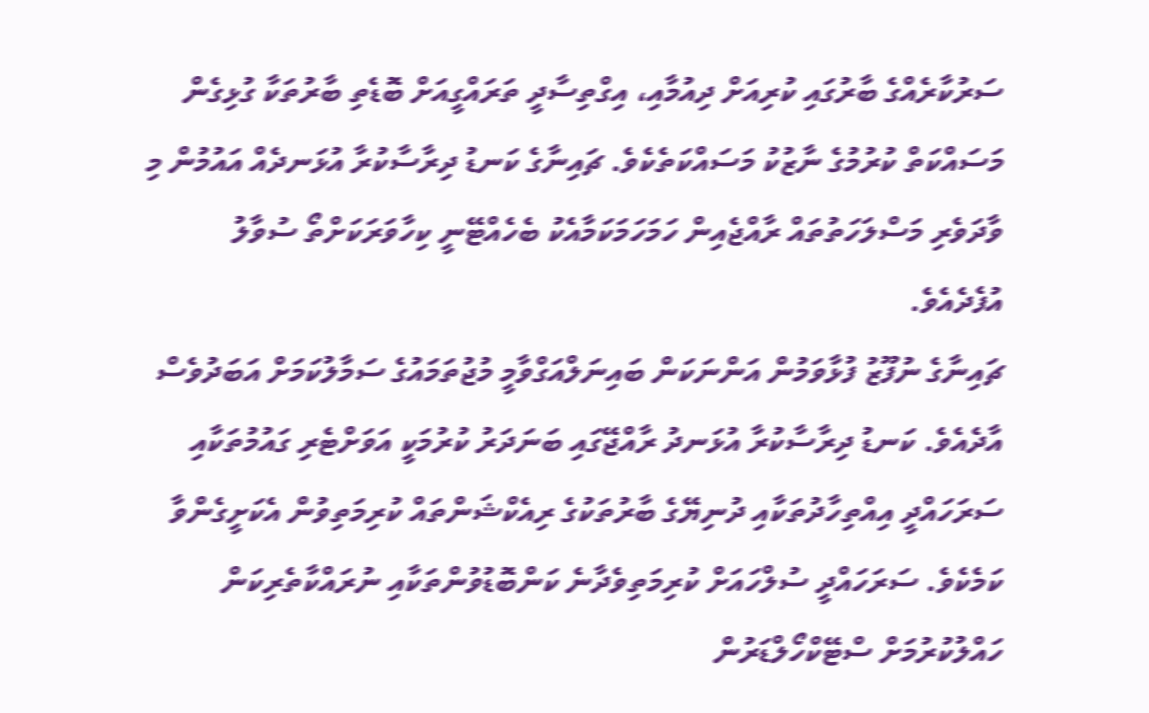ސަރުކާރެއްގެ ބާރުގައި ކުރިއަށް ދިއުމާއި، އިގްތިސާދީ ތަރައްގީއަށް ބޮޑެތި ބާރުތަކާ ގުޅިގެން މަސައްކަތް ކުރުމުގެ ނާޒުކު މަސައްކަތެކެވެ. ޗައިނާގެ ކަނޑު ދިރާސާކުރާ އުޅަނދެއް އައުމުން މި ވާދަވެރި މަސްލަހަތުތައް ރާއްޖެއިން ހަމަހަމަކަމާއެކު ބެހެއްޓޭނީ ކިހާވަރަކަށްތޯ ސުވާލު އުފެދެއެވެ.
ޗައިނާގެ ނުފޫޒު ފުޅާވަމުން އަންނަކަން ބައިނަލްއަގްވާމީ މުޖުތަމައުގެ ސަމާލުކަމަށް އަބަދުވެސް އާދެއެވެ. ކަނޑު ދިރާސާކުރާ އުޅަނދު ރާއްޖޭގައި ބަނަދަރު ކުރުމަކީ އަވަށްޓެރި ގައުމުތަކާއި ސަރަހައްދީ އިއްތިހާދުތަކާއި ދުނިޔޭގެ ބާރުތަކުގެ ރިއެކްޝަންތައް ކުރިމަތިވުން އެކަށީގެންވާ ކަމެކެވެ. ސަރަހައްދީ ސުލްހައަށް ކުރިމަތިވެދާނެ ކަންބޮޑުވުންތަކާއި ނުރައްކާތެރިކަން ހައްލުކުރުމަށް ސްޓޭކްހޯލްޑަރުން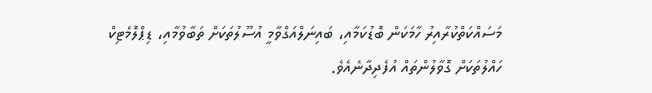މަސައްކަތްކުރާއިރު ހާމަކަން ބޮޑުކަމާއި، ބައިނަލްއަގްވާމީ އުސޫލުތަކަށް ތަބާވުމާއި، ޑިޕްލޮމެޓިކް ހައްލުތަކަށް ގޮވާލުންތައް އުފެދިދާނެއެވެ.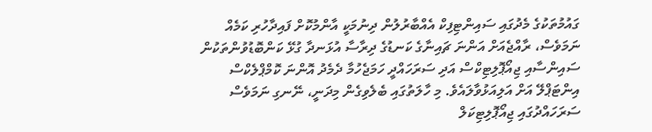ގައުމުތަކުގެ މެދުގައި ސައިންޓިފިކް އެއްބާރުލުން ދިނުމަކީ އާންމުކޮށް ފައިދާހުރި ކަމެއް ނަމަވެސް، ރާއްޖެއަށް އަންނަ ޗައިނާގެ ކަނޑުގެ ދިރާސާ އުޅަނދާ ގުޅޭ ކަންބޮޑުވުންތަކުން ސައިންސާއި ޖިއޯޕޮލިޓިކްސް އަދި ސަރަހައްދީ ހަމަޖެހުމާ ދެމެދު އޮންނަ ކޮމްޕްލެކްސް އިންޓަޕްލޭ އަށް އަލިއަޅުވާލައެވެ. މި ހާލަތުގައި ބެލެވިގެން މިދަނީ، ނޭނގި ނަމަވެސް ސަރަހައްދުގައި ޖިއޯޕޮލިޓިކަލް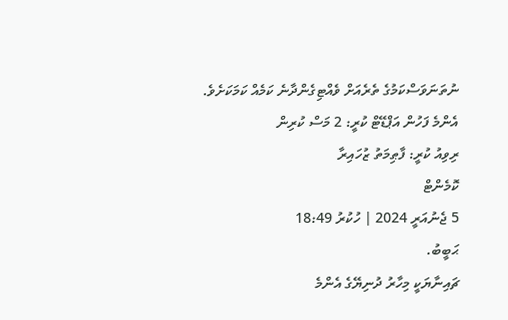ނުތަނަވަސްކަމުގެ ތެރެއަށް ވެއްޓިގެންދާނެ ކަމެއް ކަމަކަށެވެ.
އެންމެ ފަހުން އަޕްޑޭޓް ކުރީ: 2 މަސް ކުރިން
ރިވިއު ކުރީ: ފާޠިމަތު ޒުހައިރާ
ކޮމެންޓް
5 ޖެނުއަރީ 2024 | ހުކުރު 18:49
ޙަބީބު.
ޗައިނާޔަކީ މިހާރު ދުނިޔޭގެ އެންމެ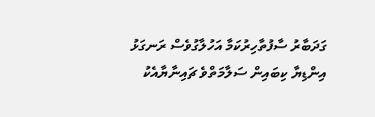ގަދަބާރު ސާފުތާހިރުކަމާ އަހުލާގުވެސް ރަނގަޅު އިންޑިޔާ ކިބައިން ސަލާމަތްވެ ޗައިނާޔާއެކު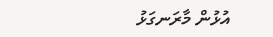އުޅުން މާރަނގަޅު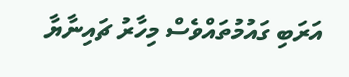އަރަބި ގައުމުތައްވެސް މިހާރު ޗައިނާޔާ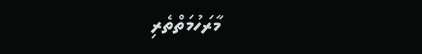މާރަހުމަތްތެރި